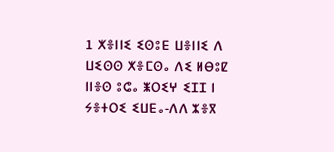1 ⵅⴻⵏⵏⵉ ⵉⵙⵓⴹ ⵡⴻⵏⵏⵉ ⴷ ⵡⵉⵙⵙ ⵅⴻⵎⵙⴰ ⴷⵉ ⵍⴱⵓⵇ ⵏⵏⴻⵙ ⵓⵛⴰ ⵥⵔⵉⵖ ⵉⵊⵊ ⵏ ⵢⴻⵜⵔⵉ ⵉⵡⴹⴰ-ⴷⴷ ⵣⴻⴳ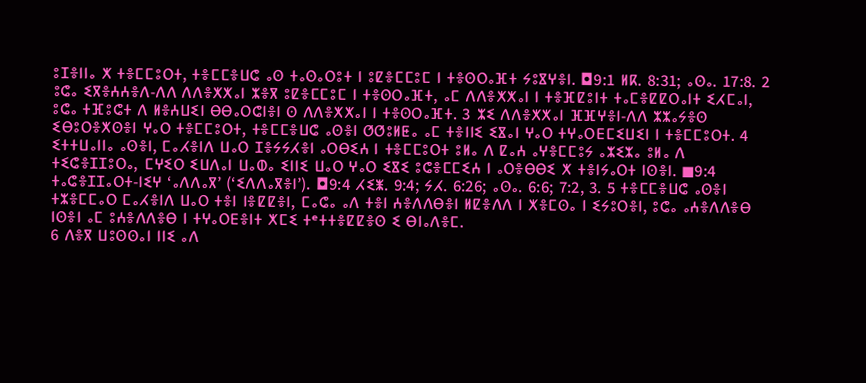ⵓⵊⴻⵏⵏⴰ ⵅ ⵜⴻⵎⵎⵓⵔⵜ, ⵜⴻⵎⵎⴻⵡⵛ ⴰⵙ ⵜⴰⵙⴰⵔⵓⵜ ⵏ ⵓⵇⴻⵎⵎⵓⵎ ⵏ ⵜⴻⵙⵔⴰⴼⵜ ⵢⵓⴵⵖⴻⵏ. ◘9:1 ⵍⴽ. 8:31; ⴰⵙⴰ. 17:8. 2 ⵓⵛⴰ ⵉⴳⴻⵄⵄⴻⴷ-ⴷⴷ ⴷⴷⴻⵅⵅⴰⵏ ⵣⴻⴳ ⵓⵇⴻⵎⵎⵓⵎ ⵏ ⵜⴻⵙⵔⴰⴼⵜ, ⴰⵎ ⴷⴷⴻⵅⵅⴰⵏ ⵏ ⵜⴻⴼⵇⵓⵏⵜ ⵜⴰⵎⴻⵇⵇⵔⴰⵏⵜ ⵉⵃⵎⴰⵏ, ⵓⵛⴰ ⵜⴼⵓⵛⵜ ⴷ ⵍⴻⵄⵡⵉⵏ ⴱⴱⴰⵔⵛⵏⴻⵏ ⵙ ⴷⴷⴻⵅⵅⴰⵏ ⵏ ⵜⴻⵙⵔⴰⴼⵜ. 3 ⵣⵉ ⴷⴷⴻⵅⵅⴰⵏ ⴼⴼⵖⴻⵏ-ⴷⴷ ⵣⵣⴰⵢⴻⵙ ⵉⴱⵓⵔⴻⵅⵙⴻⵏ ⵖⴰⵔ ⵜⴻⵎⵎⵓⵔⵜ, ⵜⴻⵎⵎⴻⵡⵛ ⴰⵙⴻⵏ ⵚⵚⵓⵍⵟⴰ ⴰⵎ ⵜⴻⵏⵏⵉ ⵉⴵⴰⵏ ⵖⴰⵔ ⵜⵖⴰⵔⴹⵎⵉⵡⵉⵏ ⵏ ⵜⴻⵎⵎⵓⵔⵜ. 4 ⵉⵜⵜⵡⴰⵏⵏⴰ ⴰⵙⴻⵏ, ⵎⴰⵃⴻⵏⴷ ⵡⴰⵔ ⵊⴻⵢⵢⵃⴻⵏ ⴰⵔⴱⵉⵄ ⵏ ⵜⴻⵎⵎⵓⵔⵜ ⵓⵍⴰ ⴷ ⵇⴰⵄ ⴰⵖⴻⵎⵎⵓⵢ ⴰⵣⵉⵣⴰ ⵓⵍⴰ ⴷ ⵜⵉⵛⴻⵊⵊⵓⵔⴰ, ⵎⵖⵉⵔ ⵉⵡⴷⴰⵏ ⵡⴰⵀⴰ ⵉⵏⵏⵉ ⵡⴰⵔ ⵖⴰⵔ ⵉⴵⵉ ⵓⵛⴻⵎⵎⵉⵄ ⵏ ⴰⵔⴻⴱⴱⵉ ⵅ ⵜⴻⵏⵢⴰⵔⵜ ⵏⵙⴻⵏ. ◼9:4 ⵜⴰⵛⴻⵊⵊⴰⵔⵜ-ⵏⵉⵖ ‘ⴰⴷⴷⴰⴳ’ (‘ⵉⴷⴷⴰⴳⴻⵏ’). ◘9:4 ⵃⵉⵥ. 9:4; ⵢⵃ. 6:26; ⴰⵙⴰ. 6:6; 7:2, 3. 5 ⵜⴻⵎⵎⴻⵡⵛ ⴰⵙⴻⵏ ⵜⵣⴻⵎⵎⴰⵔ ⵎⴰⵃⴻⵏⴷ ⵡⴰⵔ ⵜⴻⵏ ⵏⴻⵇⵇⴻⵏ, ⵎⴰⵛⴰ ⴰⴷ ⵜⴻⵏ ⵄⴻⴷⴷⴱⴻⵏ ⵍⵇⴻⴷⴷ ⵏ ⵅⴻⵎⵙⴰ ⵏ ⵉⵢⵓⵔⴻⵏ, ⵓⵛⴰ ⴰⵄⴻⴷⴷⴻⴱ ⵏⵙⴻⵏ ⴰⵎ ⵓⵄⴻⴷⴷⴻⴱ ⵏ ⵜⵖⴰⵔⴹⴻⵏⵜ ⵅⵎⵉ ⵜᵉⵜⵜⴻⵇⵇⴻⵙ ⵉ ⴱⵏⴰⴷⴻⵎ.
6 ⴷⴻⴳ ⵡⵓⵙⵙⴰⵏ ⵏⵏⵉ ⴰⴷ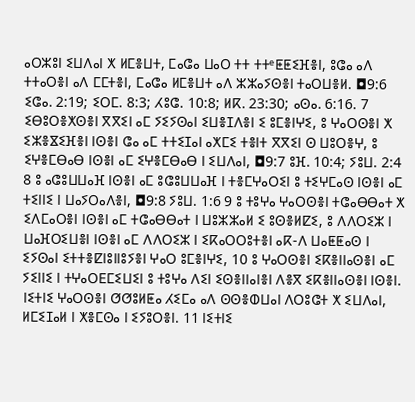ⴰⵔⵣⵓⵏ ⵉⵡⴷⴰⵏ ⵅ ⵍⵎⴻⵡⵜ, ⵎⴰⵛⴰ ⵡⴰⵔ ⵜⵜ ⵜⵜᵉⵟⵟⵉⴼⴻⵏ, ⵓⵛⴰ ⴰⴷ ⵜⵜⴰⵔⴻⵏ ⴰⴷ ⵎⵎⵜⴻⵏ, ⵎⴰⵛⴰ ⵍⵎⴻⵡⵜ ⴰⴷ ⵣⵣⴰⵢⵙⴻⵏ ⵜⴰⵔⵡⴻⵍ. ◘9:6 ⵉⵛⴰ. 2:19; ⵉⵔⵎ. 8:3; ⵃⵓⵛ. 10:8; ⵍⴽ. 23:30; ⴰⵙⴰ. 6:16. 7 ⵉⴱⵓⵔⴻⵅⵙⴻⵏ ⴳⴳⵉⵏ ⴰⵎ ⵢⵉⵢⵙⴰⵏ ⵉⵡⴻⵊⴷⴻⵏ ⵉ ⵓⵎⴻⵏⵖⵉ, ⵓ ⵖⴰⵔⵙⴻⵏ ⵅ ⵉⵣⴻⴵⵉⴼⴻⵏ ⵏⵙⴻⵏ ⵛⴰ ⴰⵎ ⵜⵜⵉⵊⴰⵏ ⴰⵅⵎⵉ ⵜⴻⵏⵜ ⴳⴳⵉⵏ ⵙ ⵡⵓⵔⴻⵖ, ⵓ ⵉⵖⴻⵎⴱⴰⴱ ⵏⵙⴻⵏ ⴰⵎ ⵉⵖⴻⵎⴱⴰⴱ ⵏ ⵉⵡⴷⴰⵏ, ◘9:7 ⵓⴼ. 10:4; ⵢⵓⵡ. 2:4 8 ⵓ ⴰⵛⵓⵡⵡⴰⴼ ⵏⵙⴻⵏ ⴰⵎ ⵓⵛⵓⵡⵡⴰⴼ ⵏ ⵜⴻⵎⵖⴰⵔⵉⵏ ⵓ ⵜⵉⵖⵎⴰⵙ ⵏⵙⴻⵏ ⴰⵎ ⵜⵉⵏⵏⵉ ⵏ ⵡⴰⵢⵔⴰⴷⴻⵏ, ◘9:8 ⵢⵓⵡ. 1:6 9 ⵓ ⵜⵓⵖⴰ ⵖⴰⵔⵙⴻⵏ ⵜⵛⴰⴱⴱⴰⵜ ⵅ ⵉⴷⵎⴰⵔⴻⵏ ⵏⵙⴻⵏ ⴰⵎ ⵜⵛⴰⴱⴱⴰⵜ ⵏ ⵡⵓⵣⵣⴰⵍ ⵉ ⵓⵙⴻⵍⵇⵉ, ⵓ ⴷⴷⵔⵉⵣ ⵏ ⵡⴰⴼⵔⵉⵡⴻⵏ ⵏⵙⴻⵏ ⴰⵎ ⴷⴷⵔⵉⵣ ⵏ ⵉⴽⴰⵔⵔⵓⵜⴻⵏ ⴰⴽ-ⴷ ⵡⴰⵟⵟⴰⵙ ⵏ ⵉⵢⵙⴰⵏ ⵉⵜⵜⴻⵇⵏⵓⵏⵏⵓⵢⴻⵏ ⵖⴰⵔ ⵓⵎⴻⵏⵖⵉ, 10 ⵓ ⵖⴰⵔⵙⴻⵏ ⵉⴽⴻⵏⵏⴰⵙⴻⵏ ⴰⵎ ⵢⵉⵏⵏⵉ ⵏ ⵜⵖⴰⵔⴹⵎⵉⵡⵉⵏ ⵓ ⵜⵓⵖⴰ ⴷⵉⵏ ⵉⵙⴻⵏⵏⴰⵏⴻⵏ ⴷⴻⴳ ⵉⴽⴻⵏⵏⴰⵙⴻⵏ ⵏⵙⴻⵏ. ⵏⵉⵜⵏⵉ ⵖⴰⵔⵙⴻⵏ ⵚⵚⵓⵍⵟⴰ ⵃⵉⵎⴰ ⴰⴷ ⵙⵙⴻⵀⵡⴰⵏ ⴷⵔⵓⵛⵜ ⵅ ⵉⵡⴷⴰⵏ, ⵍⵎⵉⵊⴰⵍ ⵏ ⵅⴻⵎⵙⴰ ⵏ ⵉⵢⵓⵔⴻⵏ. 11 ⵏⵉⵜⵏⵉ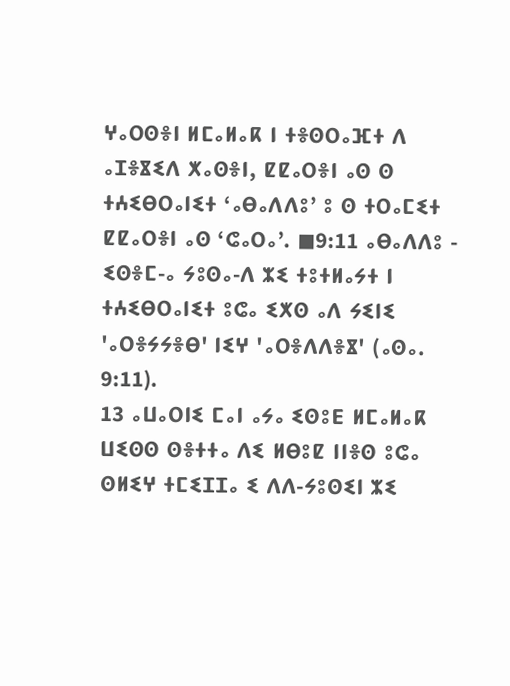ⵖⴰⵔⵙⴻⵏ ⵍⵎⴰⵍⴰⴽ ⵏ ⵜⴻⵙⵔⴰⴼⵜ ⴷ ⴰⵊⴻⴵⵉⴷ ⵅⴰⵙⴻⵏ, ⵇⵇⴰⵔⴻⵏ ⴰⵙ ⵙ ⵜⵄⵉⴱⵔⴰⵏⵉⵜ ‘ⴰⴱⴰⴷⴷⵓ’ ⵓ ⵙ ⵜⵔⴰⵎⵉⵜ ⵇⵇⴰⵔⴻⵏ ⴰⵙ ‘ⵛⴰⵔⴰ’. ◼9:11 ⴰⴱⴰⴷⴷⵓ - ⵉⵙⴻⵎ-ⴰ ⵢⵓⵙⴰ-ⴷ ⵣⵉ ⵜⵓⵜⵍⴰⵢⵜ ⵏ ⵜⵄⵉⴱⵔⴰⵏⵉⵜ ⵓⵛⴰ ⵉⵅⵙ ⴰⴷ ⵢⵉⵏⵉ 'ⴰⵔⴻⵢⵢⴻⴱ' ⵏⵉⵖ 'ⴰⵔⴻⴷⴷⴻⴵ' (ⴰⵙⴰ. 9:11).
13 ⴰⵡⴰⵔⵏⵉ ⵎⴰⵏ ⴰⵢⴰ ⵉⵙⵓⴹ ⵍⵎⴰⵍⴰⴽ ⵡⵉⵙⵙ ⵙⴻⵜⵜⴰ ⴷⵉ ⵍⴱⵓⵇ ⵏⵏⴻⵙ ⵓⵛⴰ ⵙⵍⵉⵖ ⵜⵎⵉⵊⵊⴰ ⵉ ⴷⴷ-ⵢⵓⵙⵉⵏ ⵣⵉ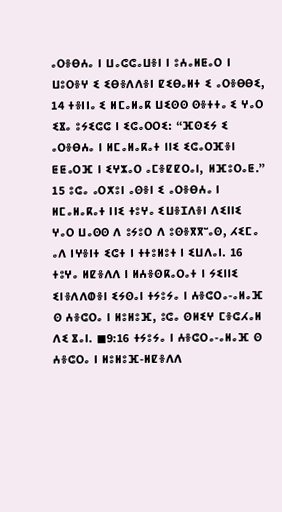ⴰⵔⴻⴱⵄⴰ ⵏ ⵡⴰⵛⵛⴰⵡⴻⵏ ⵏ ⵓⵄⴰⵍⵟⴰⵔ ⵏ ⵡⵓⵔⴻⵖ ⵉ ⵉⴱⴻⴷⴷⴻⵏ ⵇⵉⴱⴰⵍⵜ ⵉ ⴰⵔⴻⴱⴱⵉ, 14 ⵜⴻⵏⵏⴰ ⵉ ⵍⵎⴰⵍⴰⴽ ⵡⵉⵙⵙ ⵙⴻⵜⵜⴰ ⵉ ⵖⴰⵔ ⵉⴵⴰ ⵓⵢⵉⵛⵛ ⵏ ⵉⵛⴰⵔⵔⵉ: “ⴼⵙⵉⵢ ⵉ ⴰⵔⴻⴱⵄⴰ ⵏ ⵍⵎⴰⵍⴰⴽⴰⵜ ⵏⵏⵉ ⵉⵛⴰⵔⴼⴻⵏ ⵟⵟⴰⵔⴼ ⵏ ⵉⵖⵣⴰⵔ ⴰⵎⴻⵇⵇⵔⴰⵏ, ⵍⴼⵓⵔⴰⵟ.” 15 ⵓⵛⴰ ⴰⵔⵅⵓⵏ ⴰⵙⴻⵏ ⵉ ⴰⵔⴻⴱⵄⴰ ⵏ ⵍⵎⴰⵍⴰⴽⴰⵜ ⵏⵏⵉ ⵜⵓⵖⴰ ⵉⵡⴻⵊⴷⴻⵏ ⴷⵉⵏⵏⵉ ⵖⴰⵔ ⵡⴰⵙⵙ ⴷ ⵓⵢⵓⵔ ⴷ ⵓⵙⴻⴳⴳⵯⴰⵙ, ⵃⵉⵎⴰ ⴰⴷ ⵏⵖⴻⵏⵜ ⵉⵛⵜ ⵏ ⵜⵜⵓⵍⵓⵜ ⵏ ⵉⵡⴷⴰⵏ. 16 ⵜⵓⵖⴰ ⵍⵇⴻⴷⴷ ⵏ ⵍⵄⴻⵙⴽⴰⵔⴰⵜ ⵏ ⵢⵉⵏⵏⵉ ⵉⵏⴻⴷⴷⵀⴻⵏ ⵉⵢⵙⴰⵏ ⵜⵢⵓⵢⴰ ⵏ ⵄⴻⵛⵔⴰ-ⴰⵍⴰⴼ ⵙ ⵄⴻⵛⵔⴰ ⵏ ⵍⵓⵍⵓⴼ, ⵓⵛⴰ ⵙⵍⵉⵖ ⵎⴻⵛⵃⴰⵍ ⴷⵉ ⴵⴰⵏ. ◼9:16 ⵜⵢⵓⵢⴰ ⵏ ⵄⴻⵛⵔⴰ-ⴰⵍⴰⴼ ⵙ ⵄⴻⵛⵔⴰ ⵏ ⵍⵓⵍⵓⴼ-ⵍⵇⴻⴷⴷ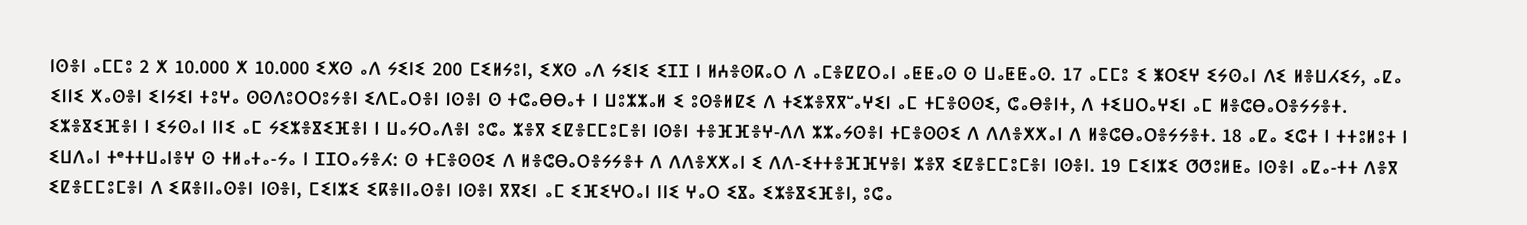ⵏⵙⴻⵏ ⴰⵎⵎⵓ 2 ⵅ 10.000 ⵅ 10.000 ⵉⵅⵙ ⴰⴷ ⵢⵉⵏⵉ 200 ⵎⵉⵍⵢⵓⵏ, ⵉⵅⵙ ⴰⴷ ⵢⵉⵏⵉ ⵉⵊⵊ ⵏ ⵍⵄⴻⵙⴽⴰⵔ ⴷ ⴰⵎⴻⵇⵇⵔⴰⵏ ⴰⵟⵟⴰⵙ ⵙ ⵡⴰⵟⵟⴰⵙ. 17 ⴰⵎⵎⵓ ⵉ ⵥⵔⵉⵖ ⵉⵢⵙⴰⵏ ⴷⵉ ⵍⴻⵡⵃⵉⵢ, ⴰⵇⴰ ⵉⵏⵏⵉ ⵅⴰⵙⴻⵏ ⵉⵏⵢⵉⵏ ⵜⵓⵖⴰ ⵙⵙⴷⵓⵔⵔⵓⵢⴻⵏ ⵉⴷⵎⴰⵔⴻⵏ ⵏⵙⴻⵏ ⵙ ⵜⵛⴰⴱⴱⴰⵜ ⵏ ⵡⵓⵣⵣⴰⵍ ⵉ ⵓⵙⴻⵍⵇⵉ ⴷ ⵜⵉⵣⴻⴳⴳⵯⴰⵖⵉⵏ ⴰⵎ ⵜⵎⴻⵙⵙⵉ, ⵛⴰⴱⴻⵏⵜ, ⴷ ⵜⵉⵡⵔⴰⵖⵉⵏ ⴰⵎ ⵍⴻⵛⴱⴰⵔⴻⵢⵢⴻⵜ. ⵉⵣⴻⴵⵉⴼⴻⵏ ⵏ ⵉⵢⵙⴰⵏ ⵏⵏⵉ ⴰⵎ ⵢⵉⵣⴻⴵⵉⴼⴻⵏ ⵏ ⵡⴰⵢⵔⴰⴷⴻⵏ ⵓⵛⴰ ⵣⴻⴳ ⵉⵇⴻⵎⵎⵓⵎⴻⵏ ⵏⵙⴻⵏ ⵜⴻⴼⴼⴻⵖ-ⴷⴷ ⵣⵣⴰⵢⵙⴻⵏ ⵜⵎⴻⵙⵙⵉ ⴷ ⴷⴷⴻⵅⵅⴰⵏ ⴷ ⵍⴻⵛⴱⴰⵔⴻⵢⵢⴻⵜ. 18 ⴰⵇⴰ ⵉⵛⵜ ⵏ ⵜⵜⵓⵍⵓⵜ ⵏ ⵉⵡⴷⴰⵏ ⵜᵉⵜⵜⵡⴰⵏⴻⵖ ⵙ ⵜⵍⴰⵜⴰ-ⵢⴰ ⵏ ⵊⵊⵔⴰⵢⴻⵃ: ⵙ ⵜⵎⴻⵙⵙⵉ ⴷ ⵍⴻⵛⴱⴰⵔⴻⵢⵢⴻⵜ ⴷ ⴷⴷⴻⵅⵅⴰⵏ ⵉ ⴷⴷ-ⵉⵜⵜⴻⴼⴼⵖⴻⵏ ⵣⴻⴳ ⵉⵇⴻⵎⵎⵓⵎⴻⵏ ⵏⵙⴻⵏ. 19 ⵎⵉⵏⵣⵉ ⵚⵚⵓⵍⵟⴰ ⵏⵙⴻⵏ ⴰⵇⴰ-ⵜⵜ ⴷⴻⴳ ⵉⵇⴻⵎⵎⵓⵎⴻⵏ ⴷ ⵉⴽⴻⵏⵏⴰⵙⴻⵏ ⵏⵙⴻⵏ, ⵎⵉⵏⵣⵉ ⵉⴽⴻⵏⵏⴰⵙⴻⵏ ⵏⵙⴻⵏ ⴳⴳⵉⵏ ⴰⵎ ⵉⴼⵉⵖⵔⴰⵏ ⵏⵏⵉ ⵖⴰⵔ ⵉⴵⴰ ⵉⵣⴻⴵⵉⴼⴻⵏ, ⵓⵛⴰ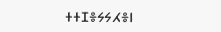ⵜⵜⵊⴻⵢⵢⵃⴻⵏ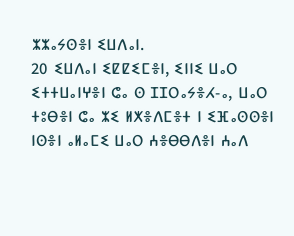ⵣⵣⴰⵢⵙⴻⵏ ⵉⵡⴷⴰⵏ.
20 ⵉⵡⴷⴰⵏ ⵉⵇⵇⵉⵎⴻⵏ, ⵉⵏⵏⵉ ⵡⴰⵔ ⵉⵜⵜⵡⴰⵏⵖⴻⵏ ⵛⴰ ⵙ ⵊⵊⵔⴰⵢⴻⵃ-ⴰ, ⵡⴰⵔ ⵜⵓⴱⴻⵏ ⵛⴰ ⵣⵉ ⵍⵅⴻⴷⵎⴻⵜ ⵏ ⵉⴼⴰⵙⵙⴻⵏ ⵏⵙⴻⵏ ⴰⵍⴰⵎⵉ ⵡⴰⵔ ⵄⴻⴱⴱⴷⴻⵏ ⵄⴰⴷ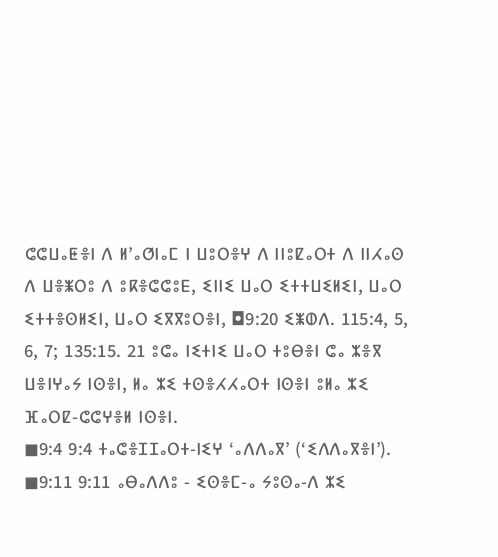ⵛⵛⵡⴰⵟⴻⵏ ⴷ ⵍ’ⴰⵚⵏⴰⵎ ⵏ ⵡⵓⵔⴻⵖ ⴷ ⵏⵏⵓⵇⴰⵔⵜ ⴷ ⵏⵏⵃⴰⵙ ⴷ ⵡⴻⵥⵔⵓ ⴷ ⵓⴽⴻⵛⵛⵓⴹ, ⵉⵏⵏⵉ ⵡⴰⵔ ⵉⵜⵜⵡⵉⵍⵉⵏ, ⵡⴰⵔ ⵉⵜⵜⴻⵙⵍⵉⵏ, ⵡⴰⵔ ⵉⴳⴳⵓⵔⴻⵏ, ◘9:20 ⵉⵥⵀⴷ. 115:4, 5, 6, 7; 135:15. 21 ⵓⵛⴰ ⵏⵉⵜⵏⵉ ⵡⴰⵔ ⵜⵓⴱⴻⵏ ⵛⴰ ⵣⴻⴳ ⵡⴻⵏⵖⴰⵢ ⵏⵙⴻⵏ, ⵍⴰ ⵣⵉ ⵜⵙⴻⵃⵃⴰⵔⵜ ⵏⵙⴻⵏ ⵓⵍⴰ ⵣⵉ ⴼⴰⵔⵇ-ⵛⵛⵖⴻⵍ ⵏⵙⴻⵏ.
◼9:4 9:4 ⵜⴰⵛⴻⵊⵊⴰⵔⵜ-ⵏⵉⵖ ‘ⴰⴷⴷⴰⴳ’ (‘ⵉⴷⴷⴰⴳⴻⵏ’).
◼9:11 9:11 ⴰⴱⴰⴷⴷⵓ - ⵉⵙⴻⵎ-ⴰ ⵢⵓⵙⴰ-ⴷ ⵣⵉ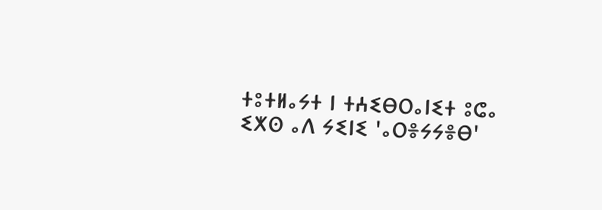ⵜⵓⵜⵍⴰⵢⵜ ⵏ ⵜⵄⵉⴱⵔⴰⵏⵉⵜ ⵓⵛⴰ ⵉⵅⵙ ⴰⴷ ⵢⵉⵏⵉ 'ⴰⵔⴻⵢⵢⴻⴱ'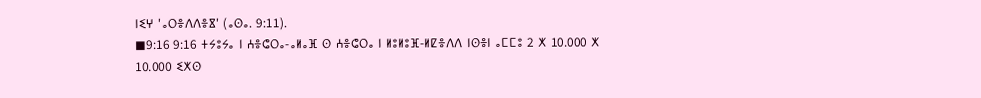ⵏⵉⵖ 'ⴰⵔⴻⴷⴷⴻⴵ' (ⴰⵙⴰ. 9:11).
◼9:16 9:16 ⵜⵢⵓⵢⴰ ⵏ ⵄⴻⵛⵔⴰ-ⴰⵍⴰⴼ ⵙ ⵄⴻⵛⵔⴰ ⵏ ⵍⵓⵍⵓⴼ-ⵍⵇⴻⴷⴷ ⵏⵙⴻⵏ ⴰⵎⵎⵓ 2 ⵅ 10.000 ⵅ 10.000 ⵉⵅⵙ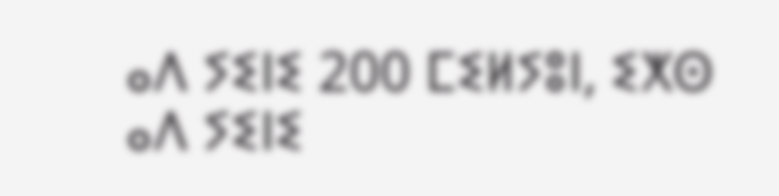ⴰⴷ ⵢⵉⵏⵉ 200 ⵎⵉⵍⵢⵓⵏ, ⵉⵅⵙ ⴰⴷ ⵢⵉⵏⵉ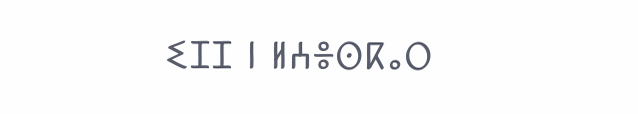ⵉⵊⵊ ⵏ ⵍⵄⴻⵙⴽⴰⵔ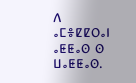ⴷ ⴰⵎⴻⵇⵇⵔⴰⵏ ⴰⵟⵟⴰⵙ ⵙ ⵡⴰⵟⵟⴰⵙ.